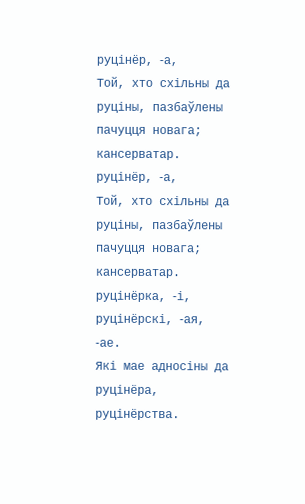руцінёр, ‑а,
Той, хто схільны да руціны, пазбаўлены пачуцця новага; кансерватар.
руцінёр, ‑а,
Той, хто схільны да руціны, пазбаўлены пачуцця новага; кансерватар.
руцінёрка, ‑і,
руцінёрскі, ‑ая, ‑ае.
Які мае адносіны да руцінёра, руцінёрства.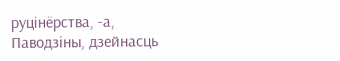руцінёрства, ‑а,
Паводзіны, дзейнасць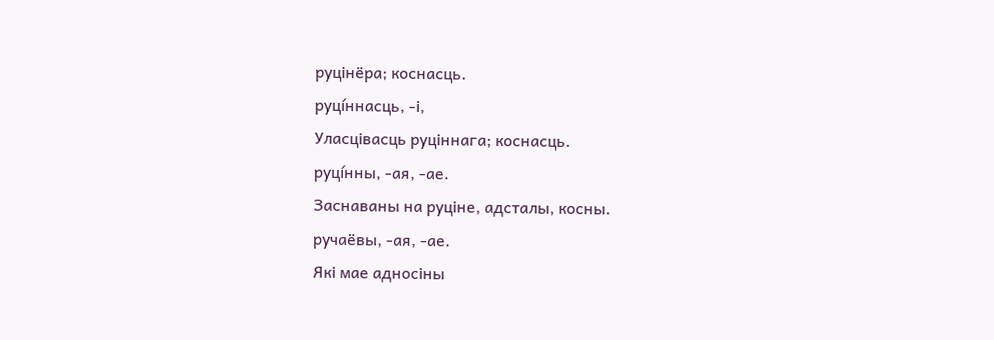руцінёра; коснасць.
руці́ннасць, ‑і,
Уласцівасць руціннага; коснасць.
руці́нны, ‑ая, ‑ае.
Заснаваны на руціне, адсталы, косны.
ручаёвы, ‑ая, ‑ае.
Які мае адносіны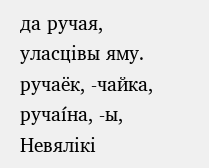да ручая, уласцівы яму.
ручаёк, ‑чайка,
ручаі́на, ‑ы,
Невялікі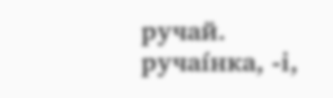ручай.
ручаі́нка, ‑і,